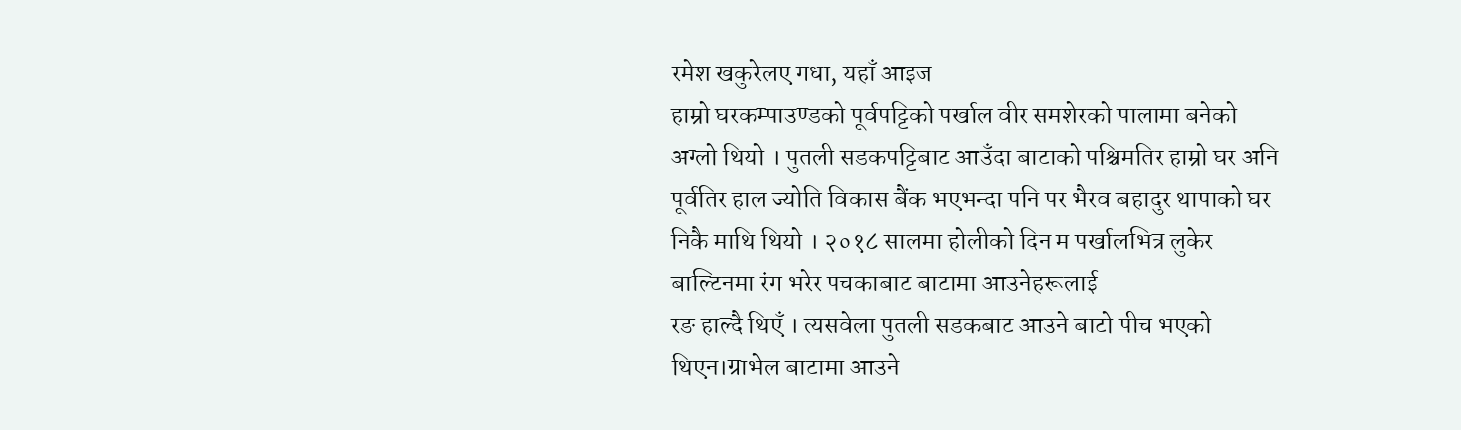रमेश खकुरेलए गधा, यहाँ आइज
हाम्रो घरकम्पाउण्डको पूर्वपट्टिको पर्खाल वीर समशेरको पालामा बनेको अग्लो थियो । पुतली सडकपट्टिबाट आउँदा बाटाको पश्चिमतिर हाम्रो घर अनि पूर्वतिर हाल ज्योति विकास बैंक भएभन्दा पनि पर भैरव बहादुर थापाको घर निकै माथि थियो । २०१८ सालमा होलीको दिन म पर्खालभित्र लुकेर बाल्टिनमा रंग भरेर पचकाबाट बाटामा आउनेहरूलाई
रङ हाल्दै थिएँ । त्यसवेला पुतली सडकबाट आउने बाटो पीच भएको थिएन।ग्राभेल बाटामा आउने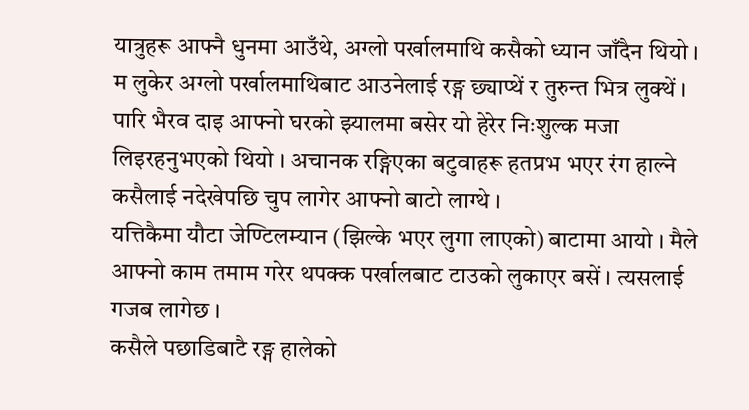यात्रुहरू आफ्नै धुनमा आउँथे, अग्लो पर्खालमाथि कसैको ध्यान जाँदैन थियो । म लुकेर अग्लो पर्खालमाथिबाट आउनेलाई रङ्ग छ्याप्थें र तुरुन्त भित्र लुक्थें ।
पारि भैरव दाइ आफ्नो घरको झ्यालमा बसेर यो हेरेर निःशुल्क मजा लिइरहनुभएको थियो । अचानक रङ्गिएका बटुवाहरू हतप्रभ भएर रंग हाल्ने कसैलाई नदेखेपछि चुप लागेर आफ्नो बाटो लाग्थे ।
यत्तिकैमा यौटा जेण्टिलम्यान (झिल्के भएर लुगा लाएको) बाटामा आयो । मैले आफ्नो काम तमाम गरेर थपक्क पर्खालबाट टाउको लुकाएर बसें । त्यसलाई गजब लागेछ ।
कसैले पछाडिबाटै रङ्ग हालेको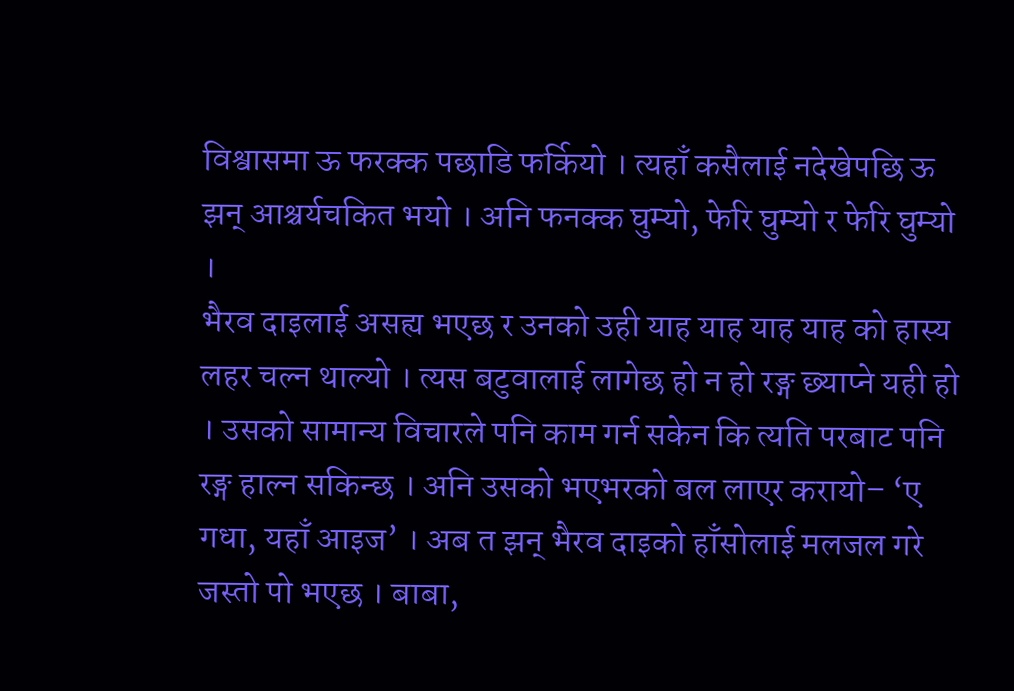विश्वासमा ऊ फरक्क पछाडि फर्कियो । त्यहाँ कसैलाई नदेखेपछि ऊ झन् आश्चर्यचकित भयो । अनि फनक्क घुम्यो, फेरि घुम्यो र फेरि घुम्यो ।
भैरव दाइलाई असह्य भएछ र उनको उही याह याह याह याह को हास्य लहर चल्न थाल्यो । त्यस बटुवालाई लागेछ हो न हो रङ्ग छ्याप्ने यही हो । उसको सामान्य विचारले पनि काम गर्न सकेन कि त्यति परबाट पनि रङ्ग हाल्न सकिन्छ । अनि उसको भएभरको बल लाएर करायो– ‘ए गधा, यहाँ आइज’ । अब त झन् भैरव दाइको हाँसोलाई मलजल गरे जस्तो पो भएछ । बाबा,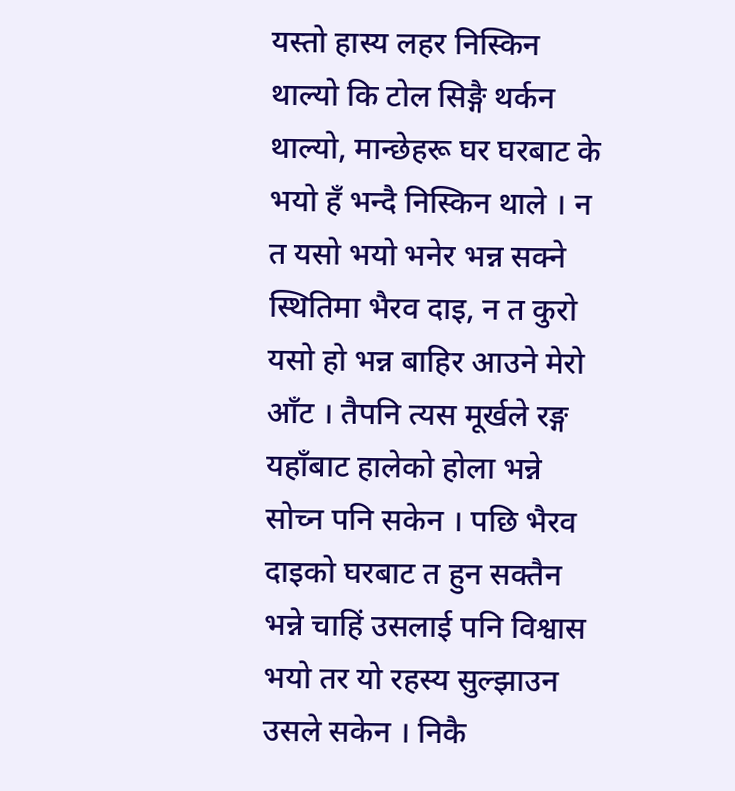यस्तो हास्य लहर निस्किन थाल्यो कि टोल सिङ्गै थर्कन थाल्यो, मान्छेहरू घर घरबाट के भयो हँ भन्दै निस्किन थाले । न त यसो भयो भनेर भन्न सक्ने स्थितिमा भैरव दाइ, न त कुरो यसो हो भन्न बाहिर आउने मेरो आँट । तैपनि त्यस मूर्खले रङ्ग यहाँबाट हालेको होला भन्ने सोच्न पनि सकेन । पछि भैरव दाइको घरबाट त हुन सक्तैन भन्ने चाहिं उसलाई पनि विश्वास भयो तर यो रहस्य सुल्झाउन उसले सकेन । निकै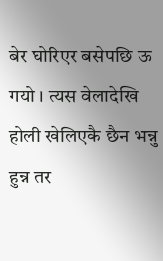बेर घोरिएर बसेपछि ऊ गयो । त्यस वेलादेखि होली खेलिएकै छैन भन्नु हुन्न तर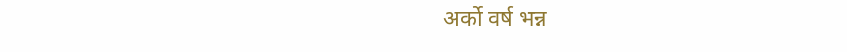अर्को वर्ष भन्न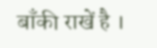बाँकी राखें है ।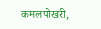कमलपोखरी,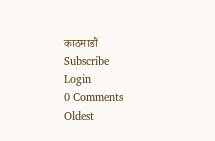काठमाडौं
Subscribe
Login
0 Comments
Oldest